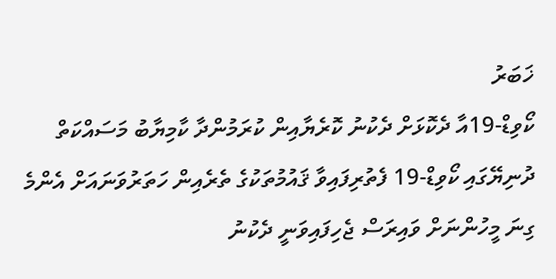ޚަބަރު
ކޯވިޑް-19އާ ދެކޮޅަށް ދެކުނު ކޮރެޔާއިން ކުރަމުންދާ ކާމިޔާބު މަސައްކަތް
ދުނިޔޭގައި ކޯވިޑް-19 ފެތުރިފައިވާ ޤައުމުތަކުގެ ތެރެއިން ހަތަރުވަނައަށް އެންމެ ގިނަ މީހުންނަށް ވައިރަސް ޖެހިފައިވަނީ ދެކުނު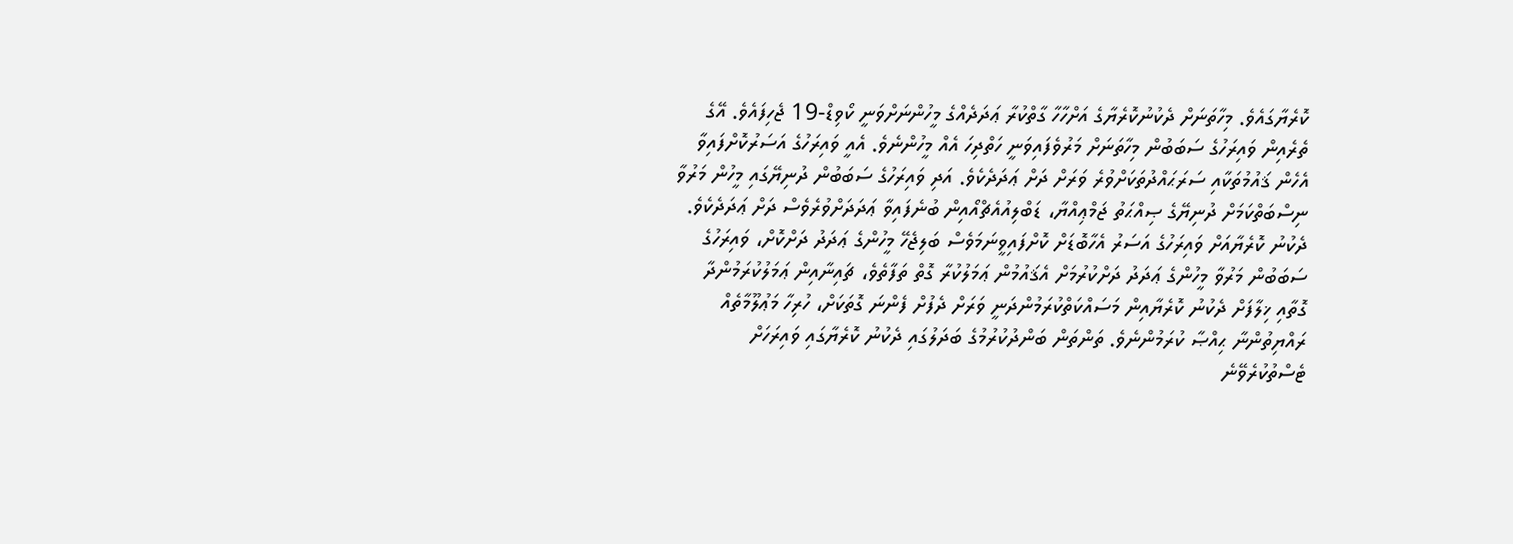ކޮރެޔާގައެވެ. މިހާތަނަށް ދެކުނުކޮރެޔާގެ އަށްހާހާ ގާތްކުރާ ޢަދަދެއްގެ މީހުންނަށްވަނީ ކޯވިޑް-19 ޖެހިފައެވެ. އޭގެ ތެރެއިން ވައިރަހުގެ ސަބަބުން މިހާތަނަށް މަރުވެފައިވަނީ ހަތްދިހަ އެއް މީހުންނެވެ. އެއީ ވައިރަހުގެ އަސަރުކޮށްފައިވާ އެހެން ޤައުމުތަކާއި ސަރަޙައްދުތަކަށްވުރެ ވަރަށް ދަށް ޢަދަދެކެވެ. އަދި ވައިރަހުގެ ސަބަބުން ދުނިޔޭގައި މީހުން މަރުވާ ނިސްބަތްކަމަށް ދުނިޔޭގެ ޞިއްޙަތު ޖަމްޢިއްޔާ، ޑަބްލިއުއެޗްއޯއިން ބުނެފައިވާ ޢަދަދަށްވުރެވެސް ދަށް ޢަދަދެކެވެ.
ދެކުނު ކޮރެޔާއަށް ވައިރަހުގެ އަސަރު އެހާބޮޑަށް ކޮށްފައިވީނަމަވެސް ބަލިޖެހޭ މީހުންގެ ޢަދަދު ދަށްކޮށް، ވައިރަހުގެ ސަބަބުން މަރުވާ މީހުންގެ ޢަދަދު ދަށްކުރުމަށް އެޤައުމުން ޢަމަލުކުރާ ގޮތް ތަފާތެވެ، ޗައިނާއިން ޢަމަލުކުރަމުންދާ ގޮތާއި ޚިލާފަށް ދެކުނު ކޮރެޔާއިން މަސައްކަތްކުރަމުންދަނީ ވަރަށް ދެފުށް ފެންނަ ގޮތަކަށް، ހުރިހާ މަޢުލޫމާތެއް ރައްޔިތުންނާ ޙިއްޞާ ކުރަމުންނެވެ. ތަންތަން ބަންދުކުރުމުގެ ބަދަލުގައި ދެކުނު ކޮރެޔާގައި ވައިރަހަށް ޓެސްތުކުރެވޭނެ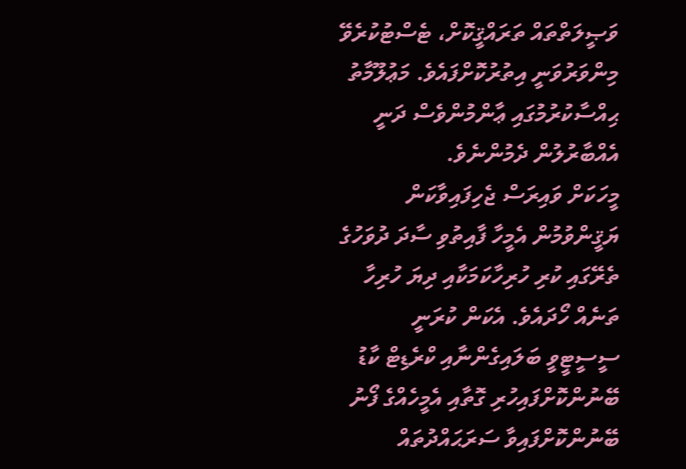ވަޞީލަތްތައް ތަރައްޤީކޮށް، ޓެސްޓުކުރެވޭ މިންވަރުވަނީ އިތުރުކޮށްފައެވެ. މަޢުލޫމާތު ޙިއްސާކުރުމުގައި ޢާންމުންވެސް ދަނީ އެއްބާރުލުން ދެމުންނެވެ.
މީހަކަށް ވައިރަސް ޖެހިފައިވާކަން ޔަޤީންވުމުން އެމީހާ ފާއިތުވި ސާދަ ދުވަހުގެ ތެރޭގައި ކުރި ހުރިހާކަމަކާއި ދިޔަ ހުރިހާ ތަނެއް ހޯދައެވެ. އެކަން ކުރަނީ ސީސީޓީވީ ބަލައިގެންނާއި ކްރެޑިޓް ކާޑު ބޭނުންކޮށްފައިހުރި ގޮތާއި އެމީހެއްގެ ފޯނު ބޭނުންކޮށްފައިވާ ސަރަޙައްދުތައް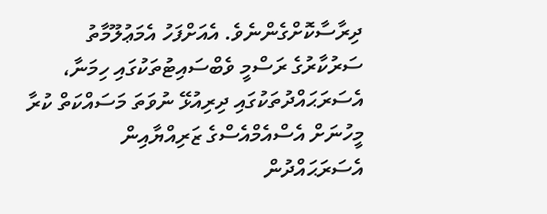ދިރާސާކޮށްގެންނެވެ. އެއަށްފަހު އެމަޢުލޫމާތު ސަރުކާރުގެ ރަސްމީ ވެބްސައިޓުތަކުގައި ހިމަނާ، އެސަރަޙައްދުތަކުގައި ދިރިއުޅޭ ނުވަތަ މަސައްކަތް ކުރާ މީހުނަށް އެސްއެމްއެސްގެ ޒަރިއްޔާއިން އެސަރަޙައްދުން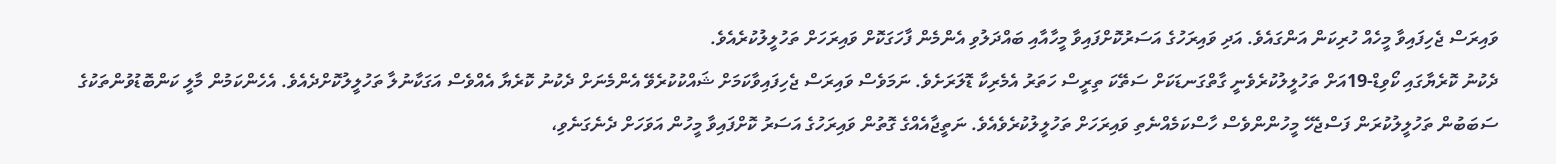ވައިރަސް ޖެހިފައިވާ މީހެއް ހުރިކަން އަންގައެވެ. އަދި ވައިރަހުގެ އަސަރުކޮށްފައިވާ މީހާއާއި ބައްދަލުވި އެންމެން ފާހަގަކޮށް ވައިރަހަށް ތަހުލީލުކުރެއެވެ.
ދެކުނު ކޮރެޔާގައި ކޯވިޑް-19އަށް ތަހުލީލުކުރެވެނީ ގާތްގަނޑަކަށް ސަތޭކަ ތިރީސް ހަތަރު އެމެރިކާ ޑޮލަރަށެވެ. ނަމަވެސް ވައިރަސް ޖެހިފައިވާކަމަށް ޝައްކުކުރެވޭ އެންމެނަށް ދެކުނު ކޮރެޔާ އެއްވެސް އަގަކާނުލާ ތަހުލީލުކޮށްދެއެވެ. އެހެންކަމުން މާލީ ކަންބޮޑުވުންތަކުގެ ސަބަބުން ތަހުލީލުކުރަން ފަސްޖެހޭ މީހުންންވެސް ހާސްކަމެއްނެތި ވައިރަހަށް ތަހުލީލުކުރެވެއެވެ. ނަތީޖާއެއްގެ ގޮތުން ވައިރަހުގެ އަސަރު ކޮށްފައިވާ މީހުން އަވަހަށް ދެނެގަނެވި،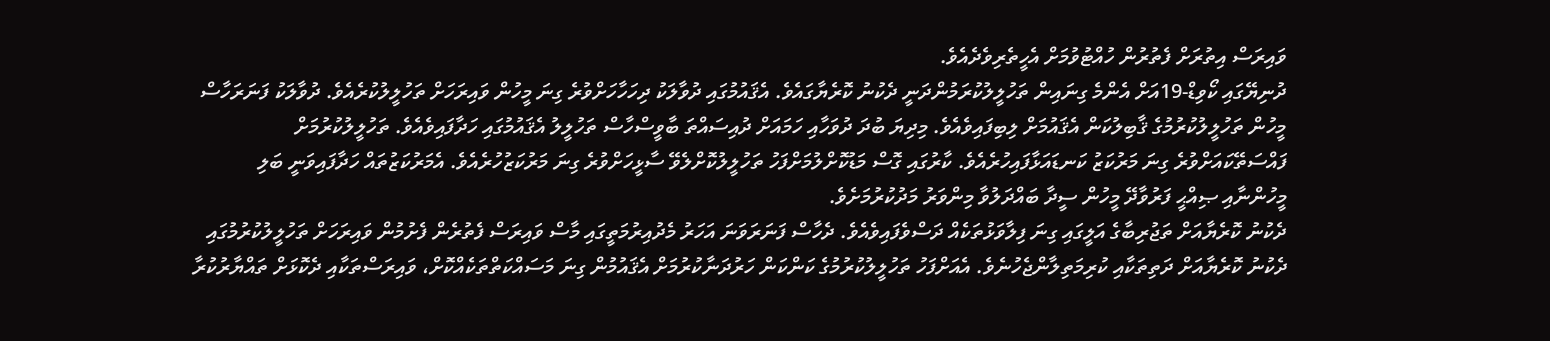ވައިރަސް އިތުރަށް ފެތުރުން ހުއްޓުވުމަށް އެހީތެރިވެދެއެވެ.
ދުނިޔޭގައި ކޯވިޑް-19އަށް އެންމެ ގިނައިން ތަހުލީލުކުރަމުންދަނީ ދެކުނު ކޮރެޔާގައެވެ. އެޤައުމުގައި ދުވާލަކު ދިހަހާހަށްވުރެ ގިނަ މީހުން ވައިރަހަށް ތަހުލީލުކުރެއެވެ. ދުވާލަކު ފަނަރަހާސް މީހުން ތަހުލީލުކުރުމުގެ ޤާބިލުކަން އެޤައުމަށް ލިބިފައިވެއެވެ. މިދިޔަ ބުދަ ދުވަހާއި ހަމައަށް ދުއިސައްތަ ބާވީސްހާސް ތަހުލީލު އެޤައުމުގައި ހަދާފައިވެއެވެ. ތަހުލީލުކުރުމަށް ފައްސަތޭކައަށްވުރެ ގިނަ މަރުކަޒު ކަނޑައަޅާފައިހުރެއެވެ. ކާރުގައި ގޮސް މަޑުކޮށްލުމަށްފަހު ތަހުލީލުކޮށްލެވޭ ސާޅީހަށްވުރެ ގިނަ މަރުކަޒުހުރެއެވެ. އެމަރުކަޒުތައް ހަދާފައިވަނީ ބަލި މީހުންނާއި ޞިއްޙީ ފަރުވާދޭ މީހުން ސީދާ ބައްދަލުވާ މިންވަރު މަދުކުރުމަށެވެ.
ދެކުނު ކޮރެޔާއަށް ތަޖުރިބާގެ އަލީގައި ގިނަ ފިލާވަޅުތަކެއް ދަސްވެފައިވެއެވެ. ދެހާސް ފަނަރަވަނަ އަހަރު މެދުއިރުމަތީގައި މާސް ވައިރަސް ފެތުރެން ފެށުމުން ވައިރަހަށް ތަހުލީލުކުރުމުގައި ދެކުނު ކޮރެޔާއަށް ދަތިތަކާއި ކުރިމަތިލާންޖެހުނެވެ. އެއަށްފަހު ތަހުލީލުކުރުމުގެ ކަންކަން ހަރުދަނާކުރުމަށް އެޤައުމުން ގިނަ މަސައްކަތްތަކެއްކޮށް، ވައިރަސްތަކާއި ދެކޮޅަށް ތައްޔާރުކުރާ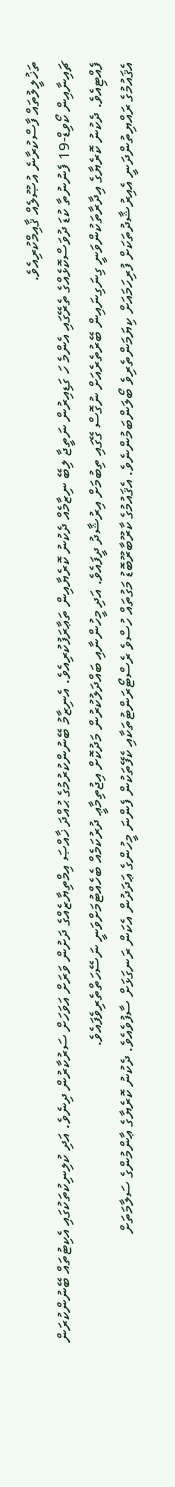ތަޚުލީލުތައް ފާސްކުރާނެ އުޞޫލެއް ޤާއިމްކުރިއެވެ.
ޗައިނާއިން ކޯވިޑް-19 ފެނުނުތާ ކުޑަ ދުވަސްކޮޅެއްގެ ތެރޭގައި އެންމެ ހަ ގަޑިއިރުން ނަތީޖާ ލިބޭ ނިޒާމެއް ދެކުނު ކޮރެޔާއިން ތަޢާރަފުކުރިއެވެ. އެނިޒާމު ބޭނުންކުރުމުގެ ޙުއްދަ ޚާއްޞަ އިމްތިޔާޒެއްގެ ދަށުން ވަރަށް އަވަހަށް ސަރުކާރުން ދިނެވެ. އަދި ކުލިނިކުތަކުގައި އެކިޓުތައް ބޭނުންކުރަން ފެއްޓިއެވެ. ދެކުނު ކޮރެޔާގެ އިދާރާތަކުންވަނީ ގިނަގިނައިން ބޭރުތެރެއަށް ނުގޮސް ގޭގައި ތިބުމަށް އިރުޝާދު ދީފައެވެ. އަދި މީހުންނާއި ބައްދަލުކުރުން މަދުކޮށް އިޖުތިމާޢީ ދުރުކަމެއް ބެހެއްޓުމަށްވަނީ ނަސޭހަތްތެރިވެފައެވެ.
އެޤައުމުގެ ރައްޔިތުންދަނީ އެއިރުޝާދުތަކަށް ފުރިހަމައަށް ކިޔަމަންތެރިވެ ބޯލަންބަމުންނެވެ. އެޤައުމުގެ ކާރޫބާރޫބޮޑު މަގުތައް ހުސްވެ ރެސްޓޯރަންޓުތަކާއި ކެފޭތަކުން ފެންނަ މީހުންގެ ޢަދަދުން އެކަން ރަނގަޅަށް ސާފުވެއެވެ. ދެކުނު ކޮރެޔާގެ ޢާންމުންގެ ސަލާމަތަށް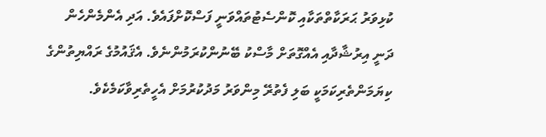ކުޅިވަރު ޙަރަކާތްތަކާއި ކޮންސެޓުތައްވަނީ ފަސްކޮށްފައެވެ. އަދި އެންމެންހެން ދަނީ އިރުޝާދާއި އެއްގޮތަށް މާސްކު ބޭނުންކުރަމުންނެވެ. އެޤައުމުގެ ރައްޔިތުންގެ ކިޔަމަންތެރިކަމަކީ ބަލި ފެތުރޭ މިންވަރު މަދުކުރުމަށް އެހީތެރިވާކަމެކެވެ.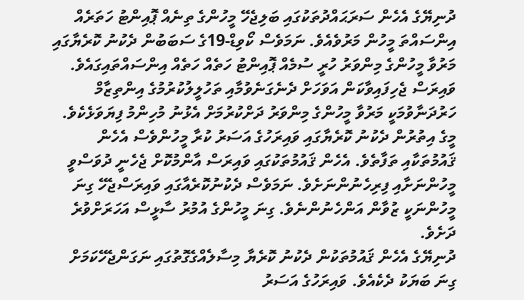ދުނިޔޭގެ އެހެން ސަރަޙައްދުތަކުގައި ބަލިޖެހޭ މީހުންގެ ތިނެއް ޕޮއިންޓު ހަތަރެއް އިންސައްތަ މީހުން މަރުވެއެވެ. ނަމަވެސް ކޯވިޑް-19ގެ ސަބަބުން ދެކުނު ކޮރެޔާގައި މަރުވާ މީހުންގެ މިންވަރު ހުރީ ސުމެއް ޕޮއިންޓު ހަތެއް ހަތެއް އިންސައްތައިގައެވެ. ވައިރަސް ޖެހިފައިވާކަން އަވަހަށް ދެނެގަނެވުމާއި ތަހުލީލުކުރުމުގެ އިންތިޒާމް ހަރުދަނާވުމަކީ މަރުވާ މީހުންގެ މިންވަރު ދަށްކުރުމަށް އެޅުނު މުހިންމު ފިޔަވަޅެކެވެ.
މީގެ އިތުރުން ދެކުނު ކޮރެޔާގައި ވައިރަހުގެ އަސަރު ކުރާ މީހުންވެސް އެހެން ޤައުމުތަކާއި ތަފާތެވެ. އެހެން ޤައުމުތަކުގައި ވައިރަސް އާންމުކޮށް ޖެހެނީ ދުވަސްވީ މީހުންނަށާއި ފިރިހެނުންނަށެވެ. ނަމަވެސް ދެކުނުކޮރެއާގައި ވައިރަސްޖެހޭ ގިނަ މީހުންނަކީ ޒުވާން އަންހެނުންނެވެ. ގިނަ މީހުންގެ އުމުރު ސާޅީސް އަހަރަށްވުރެ ދަށެވެ.
ދުނިޔޭގެ އެހެން ޤައުމުތަކުން ދެކުނު ކޮރެޔާ މިސާލެއްގެގޮތުގައި ނަގަންޖެހޭކަމަށް ގިނަ ބަޔަކު ދެކެއެވެ. ވައިރަހުގެ އަސަރު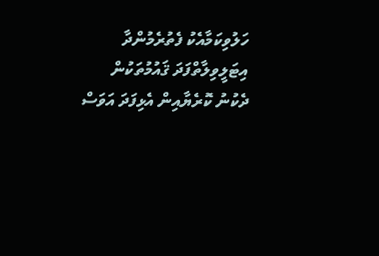ހަލުވިކަމާއެކު ފެތުރެމުންދާ އިޓަލީވިލާތްފަދަ ޤައުމުތަކުން ދެކުނު ކޮރެޔާއިން އެޅިފަދަ އަވަސް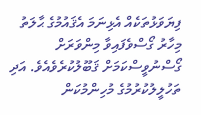ފިޔަވަޅުތަކެއް އެޅިނަމަ އެޤައުމުގެ ޙާލަތު މިހާރު ގޯސްވެފައިވާ މިންވަރަށް ގޯސްނުވީސްކަމަށް ޤަބޫލުކުރެވެއެވެ. އަދި ތަހުލީލުކުރުމުގެ މުހިންމުކަން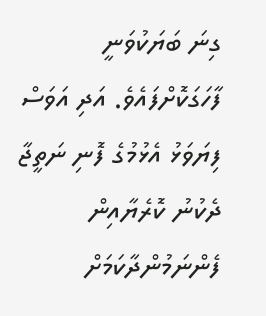ގިނަ ބަޔަކުވަނީ ފާހަގަކޮށްފައެވެ. އަދި އަވަސް ފިޔަވަޅު އެޅުމުގެ ފޮނި ނަތީޖާ ދެކުނު ކޮރެޔާއިން ފެންނަމުންދާކަމަށް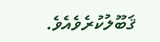ޤަބޫލުކުރެވެއެވެ.